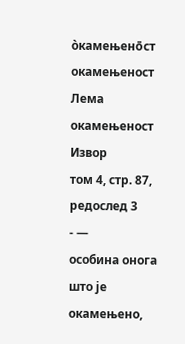о̀камењено̄ст
окамењеност
Лема
окамењеност
Извор
том 4, стр. 87, редослед 3
- —
особина онога што је окамењено,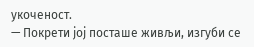укоченост.
— Покрети јој посташе живљи, изгуби се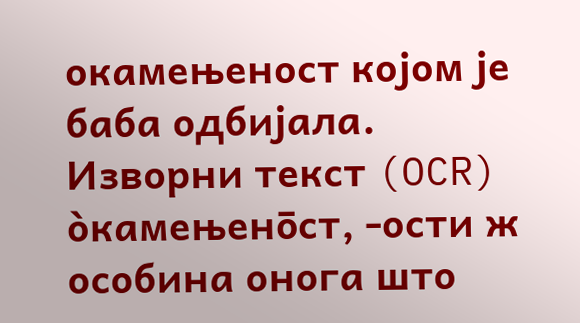окамењеност којом је баба одбијала.
Изворни текст (OCR)
о̀камењено̄ст, -ости ж особина онога што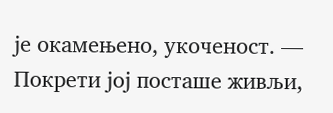је окамењено, укоченост. — Покрети јој посташе живљи,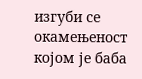изгуби се окамењеност којом је баба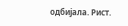одбијала. Рист.